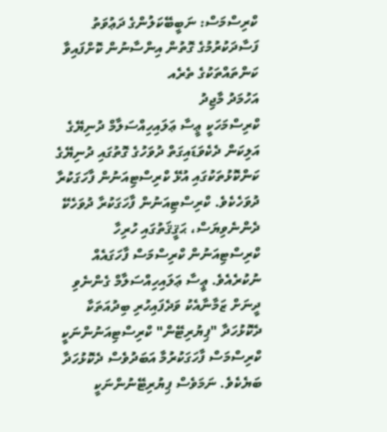ކްރިސްމަސް: ނަބީބޭކަލުންގެ ދަޢުވަތު ފަސާދަކުރުމުގެ ގޮތުން އިންސާނުން ކޮށްފައިވާ ކަންތައްތަކުގެ ތެރެއ
އަހުމަދު މާޖިދު
ކްރިސްމަހަކީ ޢީސާ ޢަލައިހިއްސަލާމް ދުނިޔޭގެ އަލިކަން ދެކެވަޑައިގަތް ދުވަހުގެ ގޮތުގައި ދުނިޔޭގެ ކަންކޮޅުތަކުގައި އުޅޭ ކްރިސްޓިއަނުން ފާހަގަކުރާ ދުވަހެކެވެ. ކްރިސްޓިއަނުން ފާހަގަކުރާ ދުވަހެކޭ ދެންނެވިޔަސް، ޙަޤީޤަތުގައި ހުރިހާ ކްރިސްޓިއަނުން ކްރިސްމަސް ފާހަގައެއް ނުކުރެއެވެ. ޢީސާ ޢަލައިހިއްސަލާމް ގެންނެވި ދީނަށް ޒަމާނާއެކު ވަދެފައިހުރި ބިދުއަތަކާ ދެކޮޅުހަދާ "ޕިޔުރިޓޭން" ކްރިސްޓިއަނުންނަކީ ކްރިސްމަސް ފާހަގަކުރުމާ އަބަދުވެސް ދެކޮޅުހަދާ ބަޔެކެވެ. ނަމަވެސް ޕިޔުރިޓޭނުންނަކީ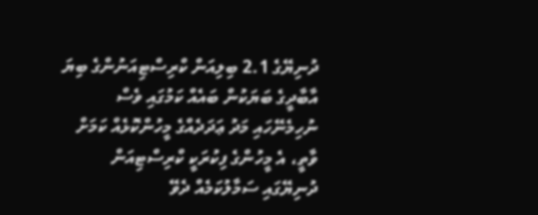ދުނިޔޭގެ 2.1 ބިލިއަން ކްރިސްޓިއަނުންގެ ބިޔަ އާބާދީގެ ބަޔަކުން ބައެއް ކަމުގައި ވެސް ނުހިމެނޭހައި މަދު ޢަދަދެއްގެ މީހުންކޮޅެއް ކަމަށް ވާތީ، އެ މީހުންގެ ފިކުރަކީ ކްރިސްޓިއަން ދުނިޔޭގައި ސަމާލުކަމެއް ދެވޭ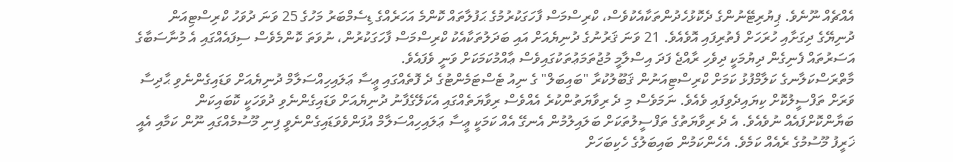އެއްޗެއް ނޫނެވެ. ޕިޔުރިޓޭނުންގެ ދެކޮޅުހެދުންތަކާއެކުވެސް، ކްރިސްމަސް ފާހަގަކުރުމުގެ ޙަފުލާތައް ކޮންމެ އަހަރެއްގެ ޑިސެމްބަރު މަހުގެ 25 ވަނަ ދުވަހު ކްރިސްޓިއަން ދުނިޔޭގެ ދިގަށާއި ހުރަހަށް ފެތުރިފައި އޮވެއެވެ. 21 ވަނަ ޤަރުނުގެ ދުނިޔެއަށް އައި ބަދަލުތަކާއެކު ކްރިސްމަސް ފާހަގަކުރުން، ނުވަތަ ކޮންމެވެސް ސިފައެއްގައި އެ މުނާސަބާގެ އަސަރުތައް ފެނިގެން ދިޔުމަކީ ދިވެހި ރާއްޖެ ފަދަ އިސްލާމީ މުޖުތަމަޢުތަކުގައިވެސް ޢާއްމުކަމަކަށް ވަނީ ވެފައެވެ.
މާތްރަސްކަލާނގެ ކަލާމްފުޅު ކަމަށް ކްރިސްޓިއަނުން ޤަބޫލުކުރާ "ބައިބަލް" ގެ ނިއު ޓެސްޓަމެންޓުގެ ދެ ފޮތެއްގައި ޢީސާ ޢަލައިހިއްސަލާމް ދުނިޔެއަށް ވަޑައިގެންނެވި ޙާދިސާ ވަރަށް ތަފްސީލުކޮށް ކިޔައިދެވިފައި ވެއެވެ. ނަމަވެސް މި ދެ ރިވާޔަތުންކުރެ އެއްވެސް ރިވާޔަތެއްގައި އެކަލޭގެފާނު ދުނިޔެއަށް ވަޑައިގެންނެވި ދުވަހަކީ ކޮބައިކަން ބަޔާންކޮށްފައެއް ނުވެއެވެ. އެ ދެ ރިވާޔަތުގެ ތަފްސީލުތަކަށް ބަލައިލުމުން އެނގޭ އެއް ކަމަކީ ޢީސާ ޢަލައިހިއްސަލާމް އުފަންވެވަޑައިގެންނެވީ ފިނި މޫސުމެއްގައި ނޫން ކަމާއި އެއީ ޚަރީފު މޫސުމުގެ ރެއެއް ކަމެވެ. އެހެންކަމުން ބައިބަލުގެ ހެކިބަހަށް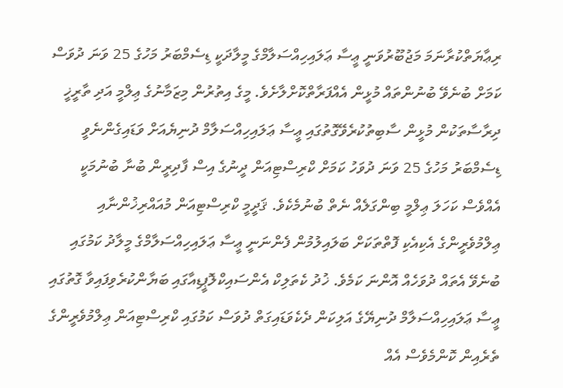ރިޢާޔަތްކުރާނަމަ މަޖުބޫރުވަނީ ޢީސާ ޢަލައިހިއްސަލާމްގެ މީލާދަކީ ޑިސެމްބަރު މަހުގެ 25 ވަނަ ދުވަސް ކަމަށް ބުނެވޭ ބުނުންތައް މުޅީން އެއްފަރާތްކޮށްލާށެވެ. މީގެ އިތުރުން މިޒަމާނުގެ ޢިލްމީ އަދި ތާރީޚީ ދިރާސާތަކުން މުޅީން ސާބިތުކުރެވޭގޮތުގައި ޢީސާ ޢަލައިހިއްސަލާމް ދުނިޔެއަށް ވަޑައިގެންނެވީ ޑިސެމްބަރު މަހުގެ 25 ވަނަ ދުވަހު ކަމަށް ކްރިސްޓިއަން ދީނުގެ އިސް ފާދިރީން ބުނާ ބުނުމަކީ އެއްވެސް ކަހަލަ ޢިލްމީ ބިންގަލެއް ނެތް ބުނުމެކެވެ. ޤަދީމީ ކްރިސްޓިއަން މުއައްރިޚުންނާއި ޢިލްމުވެރީންގެ އެކިއެކި ފޮތްތަކަށް ބަލައިލުމުން ފެންނަނީ ޢީސާ ޢަލައިހިއްސަލާމްގެ މީލާދު ކަމުގައި ބުނެވޭ އެތައް ދުވަހެއް އޮންނަ ކަމެވެ. ޚުދު ކެތަލިކް އެންސައިކްލޮޕީޑިއާގައި ބަޔާންކުރެވިފައިވާ ގޮތުގައި ޢީސާ ޢަލައިހިއްސަލާމް ދުނިޔޭގެ އަލިކަން ދެކެވަޑައިގަތް ދުވަސް ކަމުގައި ކްރިސްޓިއަން ޢިލްމުވެރީންގެ ތެރެއިން ކޮންމެވެސް އެއް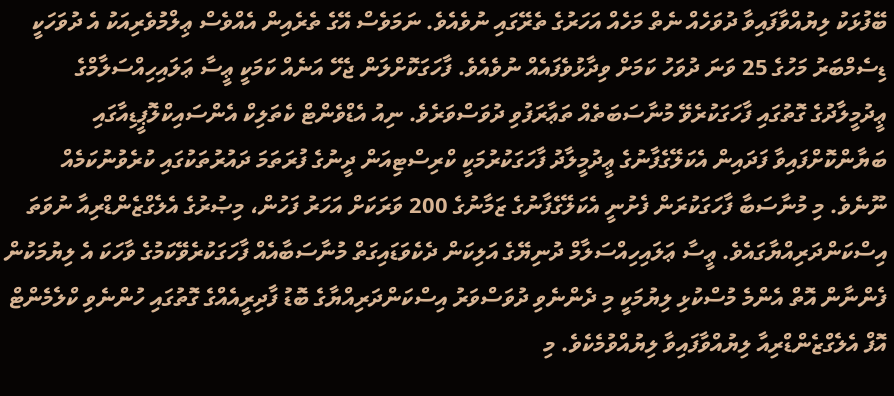ބޭފުޅަކު ލިޔުއްވާފައިވާ ދުވަހެއް ނެތް މަހެއް އަހަރުގެ ތެރޭގައި ނުވެއެވެ. ނަމަވެސް އޭގެ ތެރެއިން އެއްވެސް ޢިލްމުވެރިއަކު އެ ދުވަހަކީ ޑިސެމްބަރު މަހުގެ 25 ވަނަ ދުވަހު ކަމަށް ވިދާޅުވެފައެއް ނުވެއެވެ. ފާހަގަކޮށްލަން ޖެހޭ އަނެއް ކަމަކީ ޢީސާ ޢަލައިހިއްސަލާމްގެ ޢީދުމީލާދުގެ ގޮތުގައި ފާހަގަކުރެވޭ މުނާސަބަތެއް ތަޢާރަފުވި ދުވަސްވަރެވެ. ނިއު އެޑްވެންޓް ކެތަލިކް އެންސައިކްލޮޕީޑިއާގައި ބަޔާންކޮށްފައިވާ ފަދައިން އެކަލޭގެފާނުގެ ޢީދުމީލާދު ފާހަގަކުރުމަކީ ކްރިސްޓިއަން ދީނުގެ ފުރަތަމަ ދައުރުތަކުގައި ކުރެވުނުކަމެއް ނޫނެވެ. މި މުނާސަބާ ފާހަގަކުރަން ފެށުނީ އެކަލޭގެފާނުގެ ޒަމާނުގެ 200 ވަރަކަށް އަހަރު ފަހުން، މިޞުރުގެ އެލެގްޒެންޑްރިއާ ނުވަތަ އިސްކަންދަރިއްޔާގައެވެ. ޢީސާ ޢަލައިހިއްސަލާމް ދުނިޔޭގެ އަލިކަން ދެކެވަޑައިގަތް މުނާސަބާއެއް ފާހަގަކުރެވޭކަމުގެ ވާހަކަ އެ ލިޔުމަކުން ފެންނާން އޮތް އެންމެ މުސްކުޅި ލިޔުމަކީ މި ދެންނެވި ދުވަސްވަރު އިސްކަންދަރިއްޔާގެ ބޮޑު ފާދިރީއެއްގެ ގޮތުގައި ހުންނެވި ކްލެމެންޓް އޮފް އެލެގްޒެންޑްރިއާ ލިޔުއްވާފައިވާ ލިޔުއްވުމެކެވެ. މި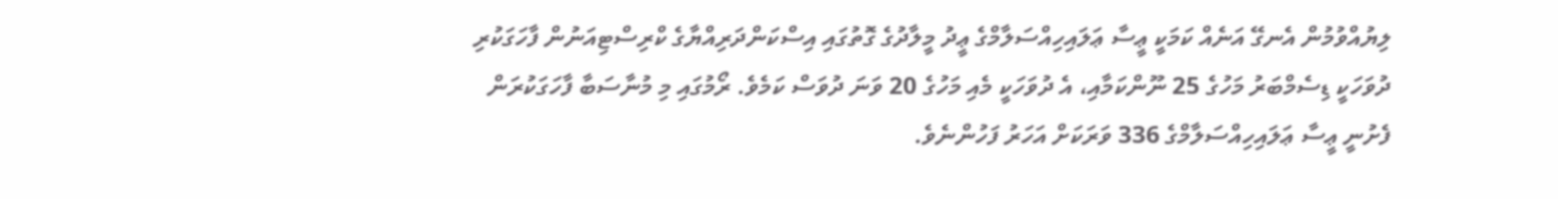ލިޔުއްވުމުން އެނގޭ އަނެއް ކަމަކީ ޢީސާ ޢަލައިހިއްސަލާމްގެ ޢީދު މީލާދުގެ ގޮތުގައި އިސްކަންދަރިއްޔާގެ ކްރިސްޓިއަނުން ފާހަގަކުރި ދުވަހަކީ ޑިސެމްބަރު މަހުގެ 25 ނޫންކަމާއި، އެ ދުވަހަކީ މެއި މަހުގެ 20 ވަނަ ދުވަސް ކަމެވެ. ރޯމުގައި މި މުނާސަބާ ފާހަގަކުރަން ފެށުނީ ޢީސާ ޢަލައިހިއްސަލާމްގެ 336 ވަރަކަށް އަހަރު ފަހުންނެވެ.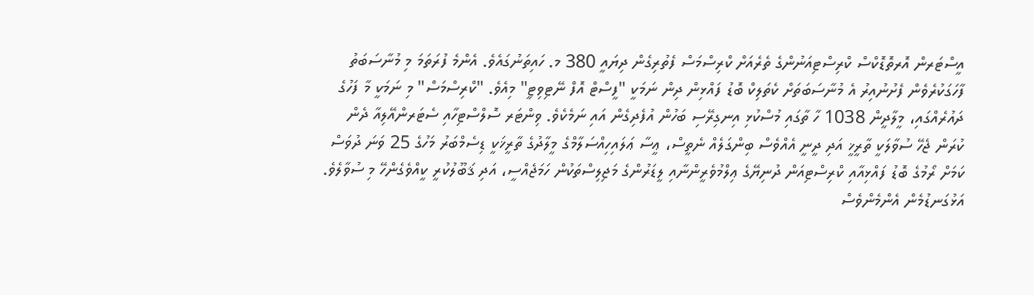އީސްޓަރން އޮރތޮޑޮކްސް ކްރިސްޓިއަނުންގެ ތެރެއަށް ކްރިސްމަސް ފެތުރިގެން ދިޔައީ 380 މ. ހައިތަނުގައެވެ. އެންމެ ފުރަތަމަ މި މުނާސަބަތު ފާހަގަކުރެވެން ފެށުނުއިރު އެ މުނާސަބަތަށް ކެތަލިކް ބޮޑު ފައްޅިން ދިން ނަމަކީ "ފީސްޓް އޮފް ނޭޓިވިޓީ" މިއެވެ. "ކްރިސްމަސް" މި ނަމަކީ މާ ފަހުގެ ދައުރެއްގައި، މީލާދީން 1038 ހާ ތާގައި މުސްކުޅި އިނގިރޭސި ބަހުން އުފެދިގެން އައި ނަމެކެވެ. ވިންޓަރ ސޮލްސްޓިހާއި ސެޓަރންއޭލިއާ ދެން ކުރަން ޖެހޭ ސުވާލަކީ ތާރީޚީ އަދި ދީނީ އެއްވެސް ބިންގަލެއް ނެތީސް، ޢީސާ ޢަލައިހިއްސަލާމްގެ މީލާދުގެ ތާރީޚަކީ ޑިސެމްބަރު މަހުގެ 25 ވަނަ ދުވަސް ކަމަށް ރޯމުގެ ބޮޑު ފައްޅިއާއި ކްރިސްޓިއަން ދުނިޔޭގެ ޢިލްމުވެރީންނާއި ލީޑަރުންގެ މަޖިލިސްތަކުން ހަމަޖެއްސީ، އަދި ޤަބޫލުކުރީ ކީއްވެގެންހޭ މި ސުވާލެވެ. އަޅުގަނޑުމެން އެންމެންވެސް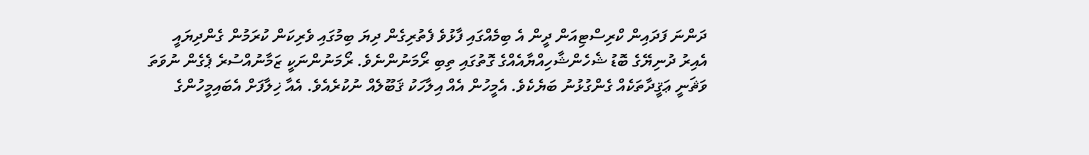ދަންނަ ފަދައިން ކްރިސްޓިއަން ދީން އެ ބިމެއްގައި ފާޅުވެ ފެތުރިގެން ދިޔަ ބިމުގައި ވެރިކަން ކުރަމުން ގެންދިޔައީ އެއިރު ދުނިޔޭގެ ބޮޑު ޝެހެންޝާހިއްޔާއެއްގެ ގޮތުގައި ތިބި ރޯމަނުންނެވެ. ރޯމަނުންނަކީ ޒަމާނުއްސުރެ ޕެގެން ނުވަތަ ވަޘަނީ ޢަޤީދާތަކެއް ގެންގުޅުނު ބަޔެކެވެ. އެމީހުން އެއް އިލާހަކު ޤަބޫލެއް ނުކުރެއެވެ. އެއާ ޚިލާފަށް އެބައިމީހުންގެ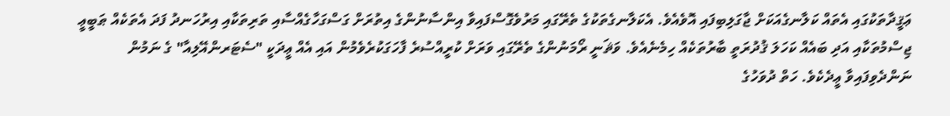ޢަޤީދާތަކުގައި އެތައް ކަލާނގެއަކަށް ޖާގަލިބިފައި އޮވެއެވެ. އެކަލާނގެތަކުގެ ތެރޭގައި މަރުވެގޮސްފައިވާ އިންސާނުންގެ އިތުރަށް ގަސްގަހާގެއްސާއި ތަރިތަކާއި އިރުހަނދު ފަދަ އެތަކެއް ޠަބީޢީ ޖިސްމުތަކާއި އަދި ބައެއް ކަހަލަ ޤުދުރަތީ ބާރުތަކެއް ހިމެނެއެވެ. ވަޘަނީ ރޯމަނުންގެ ތެރޭގައި ވަރަށް ކުރީއްސުރެ ފާހަގަކުރެވެމުން އައި އެއް ޢީދަކީ "ސެޓަރންއޭލިއާ" ގެ ނަމުން ނަންދެވިފައިވާ ޢީދެކެވެ. ހަތް ދުވަހުގެ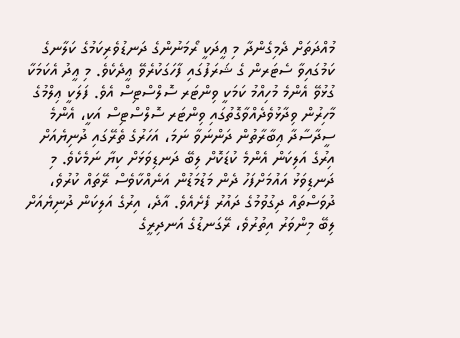މުއްދަތަށް ދެމިގެންދާ މި ޢީދަކީ ރޯމަނުންގެ ދަނޑުވެރިކަމުގެ ކަލާނގެ ކަމުގައިވާ ސެޓަރން ގެ ޝަރަފުގައި ފާހަގަކުރެވޭ ޢީދެކެވެ. މި ޢީދު އެކަމަކާ ގުޅުވޭ އެންމެ މުހިއްމު ކަމަކީ ވިންޓަރ ސޮލްސްޓިސް އެވެ. ފަލަކީ ޢިލްމުގެ މާހިރުން ވިދާޅުވެދެއްވާގޮތުގައި ވިންޓަރ ސޮލްސްޓިސް އަކީ، އެންމެ ސީދާސާދާ ޢިބާރާތުން ދަންނަވާ ނަމަ، އަހަރުގެ ތެރޭގައި ދުނިޔެއަށް އިރުގެ އަލިކަން އެންމެ ކުޑަކޮށް ލިބޭ ދަނޑިވަޅަށް ކިޔާ ނަމެކެވެ. މި ދަނޑިވަޅު އައުމަށްފަހު ދެން މަޑުމަޑުން އަނެއްކާވެސް ރޭތައް ކުރުވެ، ދުވަސްތައް ދިގުވުމުގެ ދައުރު ފެށެއެވެ. އާދެ، އިރުގެ އަލިކަން ދުނިޔެއަށް ލިބޭ މިންވަރު އިތުރުވެ، ރޭގަނޑުގެ އަނދިރީގެ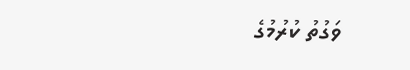ވަގުތު ކުރުމުގެ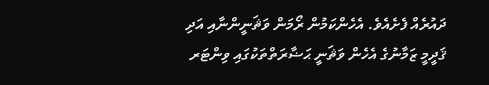ދައުރެއް ފެށެއެވެ. އެހެންކަމުން ރޯމަން ވަޘަނީންނާއި އަދި ޤަދީމީ ޒަމާނުގެ އެހެން ވަޘަނީ ޙަޟާރަތްތަކުގައި ވިންޓަރ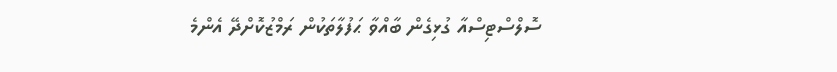ސޮލްސްޓިސްއާ ގުޅިގެން ބާއްވާ ޙަފުލާތަކުން ރަމްޒުކޮށްދޭ އެންމެ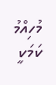މުހިއްމު ކަމަކީ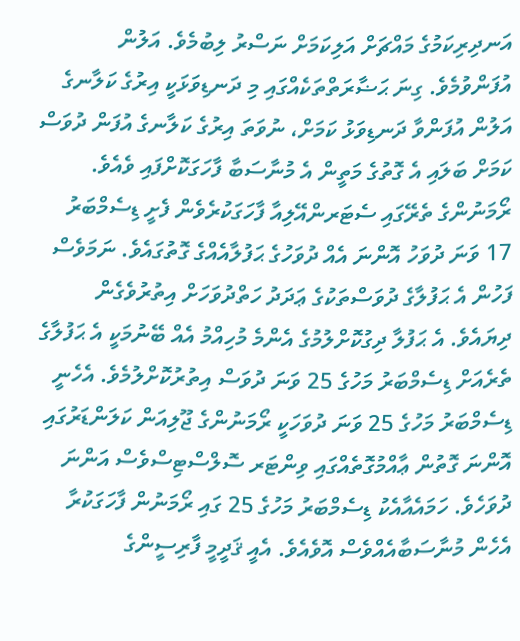އަނދިރިކަމުގެ މައްޗަށް އަލިކަމަށް ނަސްރު ލިބުމެވެ. އަލުން އުފަންވުމެވެ. ގިނަ ޙަޟާރަތްތަކެއްގައި މި ދަނޑިވަޅަކީ އިރުގެ ކަލާނގެ އަލުން އުފަންވާ ދަނޑިވަޅު ކަމަށް، ނުވަތަ އިރުގެ ކަލާނގެ އުފަން ދުވަސް ކަމަށް ބަލައި އެ ގޮތުގެ މަތީން އެ މުނާސަބާ ފާހަގަކޮށްފައި ވެއެވެ. ރޯމަނުންގެ ތެރޭގައި ސެޓަރންއޭލިއާ ފާހަގަކުރެވެން ފެށީ ޑިސެމްބަރު 17 ވަނަ ދުވަހު އޮންނަ އެއް ދުވަހުގެ ޙަފުލާއެއްގެ ގޮތުގައެވެ. ނަމަވެސް ފަހުން އެ ޙަފުލާގެ ދުވަސްތަކުގެ ޢަދަދު ހަތްދުވަހަށް އިތުރުވެގެން ދިޔައެވެ. އެ ޙަފުލާ ދިގުކޮށްލުމުގެ އެންމެ މުހިއްމު އެއް ބޭނުމަކީ އެ ޙަފުލާގެ ތެރެއަށް ޑިސެމްބަރު މަހުގެ 25 ވަނަ ދުވަސް އިތުރުކޮށްލުމެވެ. އެހެނީ ޑިސެމްބަރު މަހުގެ 25 ވަނަ ދުވަހަކީ ރޯމަނުންގެ ޖޫލިއަން ކަލަންޑަރުގައި އޮންނަ ގޮތުން ޢާއްމުގޮތެއްގައި ވިންޓަރ ސޮލްސްޓިސްވެސް އަންނަ ދުވަހެވެ. ހަމައެއާއެކު ޑިސެމްބަރު މަހުގެ 25 ގައި ރޯމަނުން ފާހަގަކުރާ އެހެން މުނާސަބާއެއްވެސް އޮވެއެވެ. އެއީ ޤަދީމީ ފާރިސީންގެ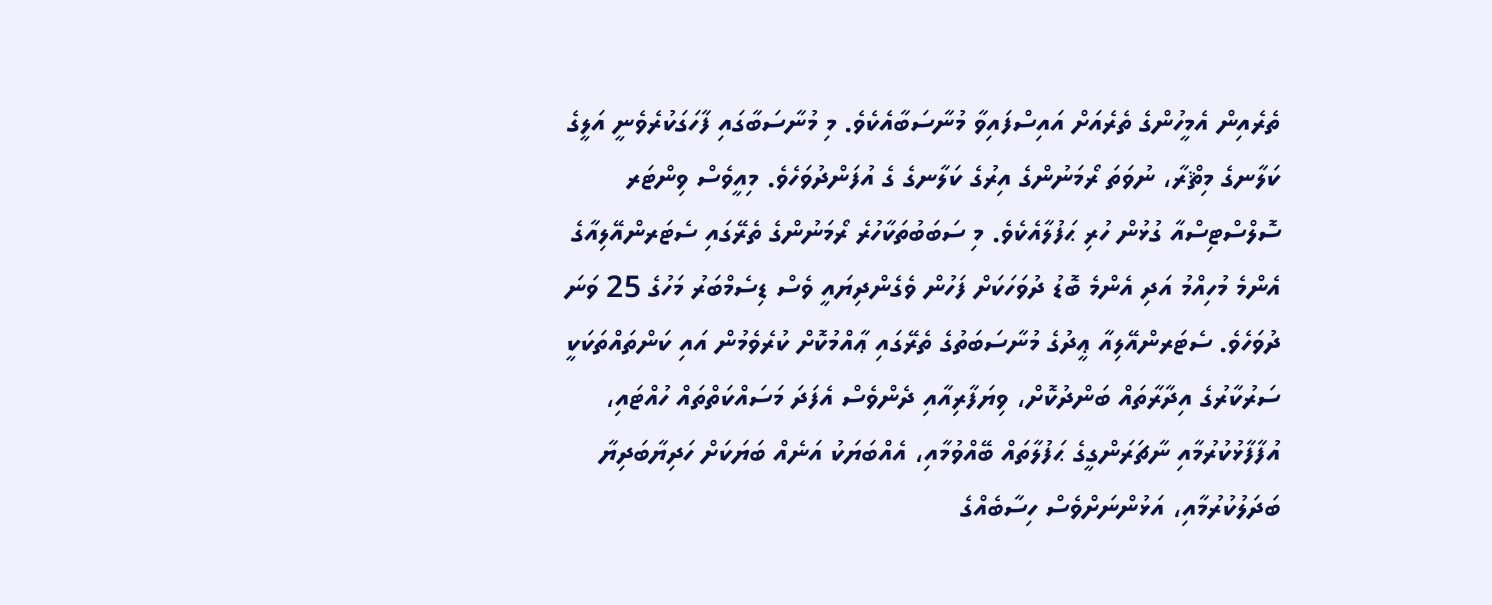ތެރެއިން އެމީހުންގެ ތެރެއަށް އައިސްފައިވާ މުނާސަބާއެކެވެ. މި މުނާސަބާގައި ފާހަގަކުރެވެނީ އަލީގެ ކަލާނގެ މިޘްރާ، ނުވަތަ ރޯމަނުންގެ އިރުގެ ކަލާނގެ ގެ އުފަންދުވަހެވެ. މިއީވެސް ވިންޓަރ ސޮލްސްޓިސްއާ ގުޅުން ހުރި ޙަފުލާއެކެވެ. މި ސަބަބުތަކާހުރެ ރޯމަނުންގެ ތެރޭގައި ސެޓަރންއޭލިއާގެ އެންމެ މުހިއްމު އަދި އެންމެ ބޮޑު ދުވަހަކަށް ފަހުން ވެގެންދިޔައީ ވެސް ޑިސެމްބަރު މަހުގެ 25 ވަނަ ދުވަހެވެ. ސެޓަރންއޭލިއާ ޢީދުގެ މުނާސަބަތުގެ ތެރޭގައި ޢާއްމުކޮށް ކުރެވެމުން އައި ކަންތައްތަކަކީ ސަރުކާރުގެ އިދާރާތައް ބަންދުކޮށް، ވިޔަފާރިއާއި ދެންވެސް އެފަދަ މަސައްކަތްތައް ހުއްޓައި، އުފާފާޅުކުރުމާއި ނާޗަރަންގީގެ ޙަފުލާތައް ބޭއްވުމާއި، އެއްބަޔަކު އަނެއް ބަޔަކަށް ހަދިޔާބަދިޔާ ބަދަލުކުރުމާއި، އަޅުންނަށްވެސް ހިސާބެއްގެ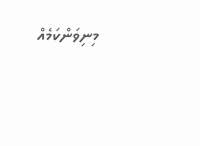މިނިވަންކަމެއް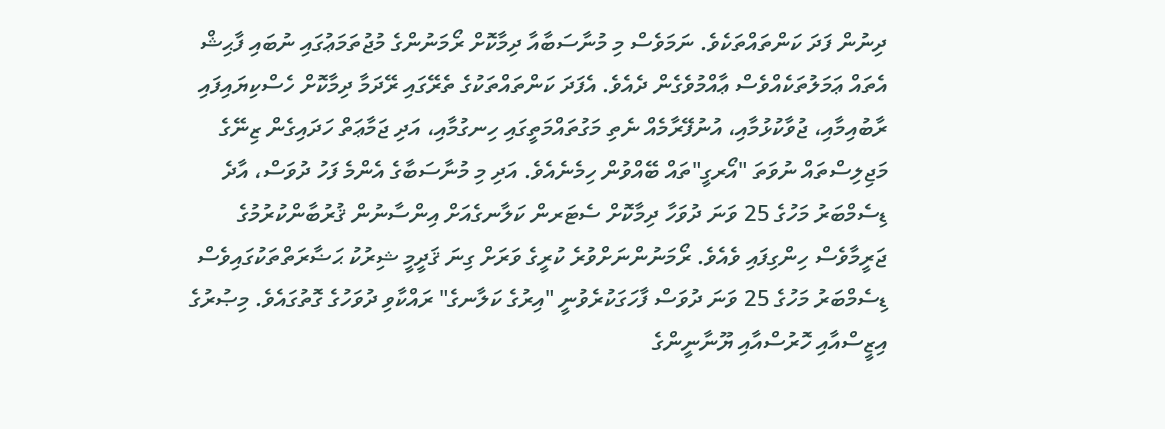ދިނުން ފަދަ ކަންތައްތަކެވެ. ނަމަވެސް މި މުނާސަބާއާ ދިމާކޮށް ރޯމަނުންގެ މުޖުތަމަޢުގައި ނުބައި ފާޙިޝް އެތައް ޢަމަލުތަކެއްވެސް ޢާއްމުވެގެން ދެއެވެ. އެފަދަ ކަންތައްތަކުގެ ތެރޭގައި ރޭދަމާ ދިމާކޮށް ހެސްކިޔައިފައި ރާބުއިމާއި، ޖުވާކުޅުމާއި، އުނުފޭރާމެއް ނެތި މަގުތައްމަތީގައި ހިނގުމާއި، އަދި ޖަމާޢަތް ހަދައިގެން ޒިނޭގެ މަޖިލިސްތައް ނުވަތަ "އޯރގީ"ތައް ބޭއްވުން ހިމެނެއެވެ. އަދި މި މުނާސަބާގެ އެންމެ ފަހު ދުވަސް، އާދެ ޑިސެމްބަރު މަހުގެ 25 ވަނަ ދުވަހާ ދިމާކޮށް ސެޓަރން ކަލާނގެއަށް އިންސާނުން ޤުރުބާންކުރުމުގެ ޖަރީމާވެސް ހިންގިފައި ވެއެވެ. ރޯމަނުންނަށްވުރެ ކުރީގެ ވަރަށް ގިނަ ޤަދީމީ ޝިރުކު ޙަޟާރަތްތަކުގައިވެސް ޑިސެމްބަރު މަހުގެ 25 ވަނަ ދުވަސް ފާހަގަކުރެވުނީ "އިރުގެ ކަލާނގެ" ރައްކާވި ދުވަހުގެ ގޮތުގައެވެ. މިޞުރުގެ އިޒީސްއާއި ހޮރުސްއާއި ޔޫނާނީންގެ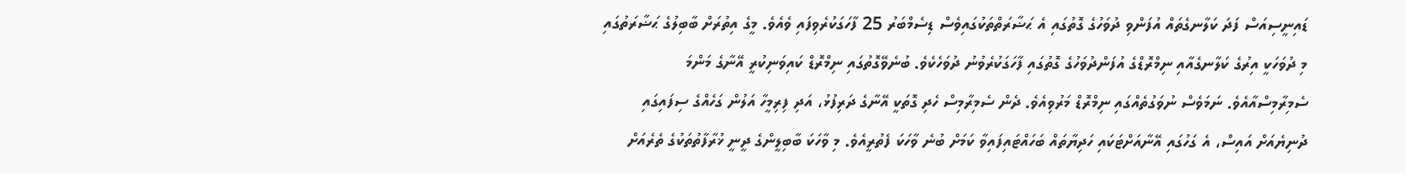ޑައިނީސިއަސް ފަދަ ކަލާނގެތައް އުފަންވި ދުވަހުގެ ގޮތުގައި އެ ޙަޟާރަތްތަކުގައިވެސް ޑިސެމްބަރު 25 ފާހަގަކުރެވިފައި ވެއެވެ. މީގެ އިތުރަށް ބާބިލުގެ ޙަޟާރަތުގައި މި ދުވަހަކީ އިރުގެ ކަލާނގެއާއި ނިމްރޮޑްގެ އުފަންދުވަހުގެ ގޮތުގައި ފާހަގަކުރެވުނު ދުވަހެކެވެ. ބުނެވޭގޮތުގައި ނިމްރޮޑް ކައިވަނިކުރީ އޭނާގެ މަންމަ ސެމިރާމިސްއާއެވެ. ނަމަވެސް ނުވަގުތެއްގައި ނިމްރޮޑް މަރުވިއެވެ. ދެން ސެމިރާމިސް ހެދި ގޮތަކީ އޭނާގެ ދަރިފުޅު، އަދި ފިރިމީހާ އަލުން ގަހެއްގެ ސިފައިގައި ދުނިޔެއަށް އައިސް، އެ ގަހުގައި އޭނާއަށްޓަކައި ހަދިޔާތައް ބަހައްޓައިފައިވާ ކަމަށް ބުނެ ވާހަކަ ފެތުރީއެވެ. މި ވާހަކަ ބާބިލީންގެ ދީނީ ޚުރާފާތުތަކުގެ ތެރެއަށް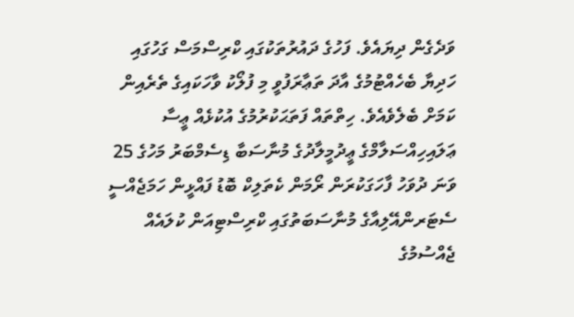ވަދެގެން ދިޔައެވެ. ފަހުގެ ދައުރުތަކުގައި ކްރިސްމަސް ގަހުގައި ހަދިޔާ ބެހެއްޓުމުގެ އާދަ ތަޢާރަފުވީ މި ފުލޯކު ވާހަކައިގެ ތެރެއިން ކަމަށް ބެލެވެއެވެ. ހިތްތައް ފަތަޙަކުރުމުގެ އުކުޅެއް ޢީސާ ޢަލައިހިއްސަލާމްގެ ޢީދުމީލާދުގެ މުނާސަބާ ޑިސެމްބަރު މަހުގެ 25 ވަނަ ދުވަހު ފާހަގަކުރަން ރޯމަން ކެތަލިކް ބޮޑު ފައްޅީން ހަމަޖެއްސީ ސެޓަރންއޭލިއާގެ މުނާސަބަތުގައި ކްރިސްޓިއަން ކުލައެއް ޖެއްސުމުގެ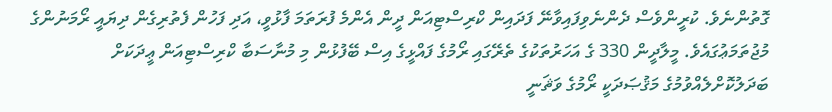ގޮތުންނެވެ. ކުރީންވެސް ދެންނެވިފައިވާނޭ ފަދައިން ކްރިސްޓިއަން ދީން އެންމެ ފުރަތަމަ ފާޅުވީ، އަދި ފަހުން ފެތުރިގެން ދިޔައީ ރޯމަނުންގެ މުޖުތަމަޢުގައެވެ. މީލާދީން 330 ގެ އަހަރުތަކުގެ ތެރޭގައި ރޯމުގެ ފައްޅީގެ އިސް ބޭފުޅުން މި މުނާސަބާ ކްރިސްޓިއަން ޢީދަކަށް ބަދަލުކޮށްލެއްވުމުގެ މަޤުޞަދަކީ ރޯމުގެ ވަޘަނީ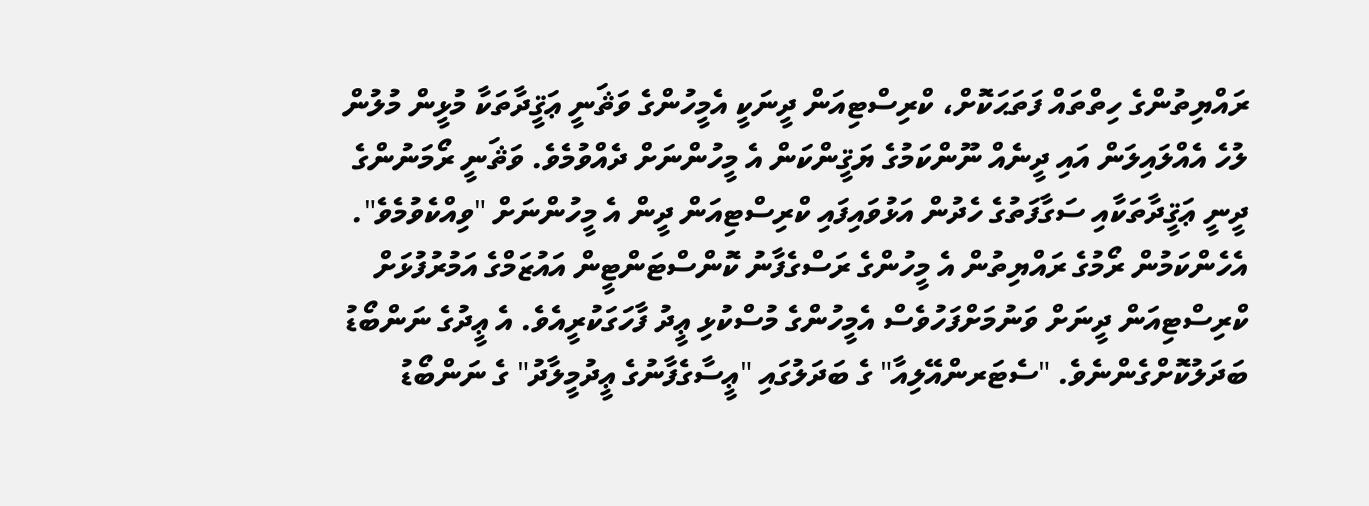ރައްޔިތުންގެ ހިތްތައް ފަތަޙަކޮށް، ކްރިސްޓިއަން ދީނަކީ އެމީހުންގެ ވަޘަނީ ޢަޤީދާތަކާ މުޅީން މުލުން ލުހެ އެއްލައިލަން އައި ދީނެއް ނޫންކަމުގެ ޔަޤީންކަން އެ މީހުންނަށް ދެއްވުމެވެ. ވަޘަނީ ރޯމަނުންގެ ދީނީ ޢަޤީދާތަކާއި ސަގާފަތުގެ ހެދުން އަޅުވައިފައި ކްރިސްޓިއަން ދީން އެ މީހުންނަށް "ވިއްކެވުމެވެ". އެހެންކަމުން ރޯމުގެ ރައްޔިތުން އެ މީހުންގެ ރަސްގެފާނު ކޮންސްޓަންޓީން އައުޒަމްގެ އަމުރުފުޅަށް ކްރިސްޓިއަން ދީނަށް ވަނުމަށްފަހުވެސް އެމީހުންގެ މުސްކުޅި ޢީދު ފާހަގަކުރީއެވެ. އެ ޢީދުގެ ނަންބޯޑު ބަދަލުކޮށްގެންނެވެ. "ސެޓަރންއޭލިއާ" ގެ ބަދަލުގައި "ޢީސާގެފާނުގެ ޢީދުމީލާދު" ގެ ނަންބޯޑު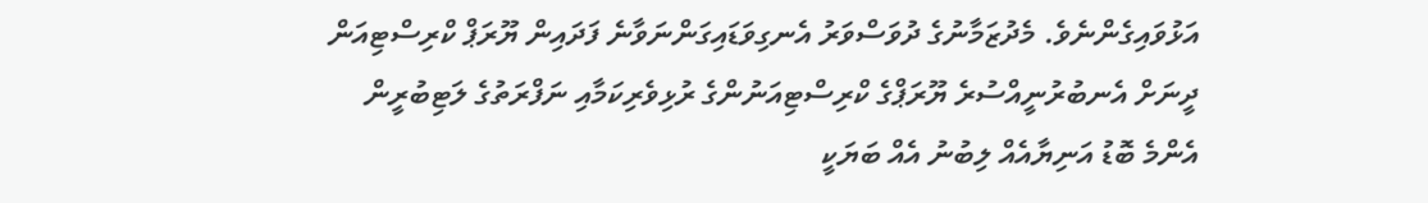އަޅުވައިގެންނެވެ. މެދުޒަމާނުގެ ދުވަސްވަރު އެނގިވަޑައިގަންނަވާނެ ފަދައިން ޔޫރަޕް ކްރިސްޓިއަން ދީނަށް އެނބުރުނީއްސުރެ ޔޫރަޕްގެ ކްރިސްޓިއަނުންގެ ރުޅިވެރިކަމާއި ނަފްރަތުގެ ލަޓިބުރީން އެންމެ ބޮޑު އަނިޔާއެއް ލިބުނު އެއް ބަޔަކީ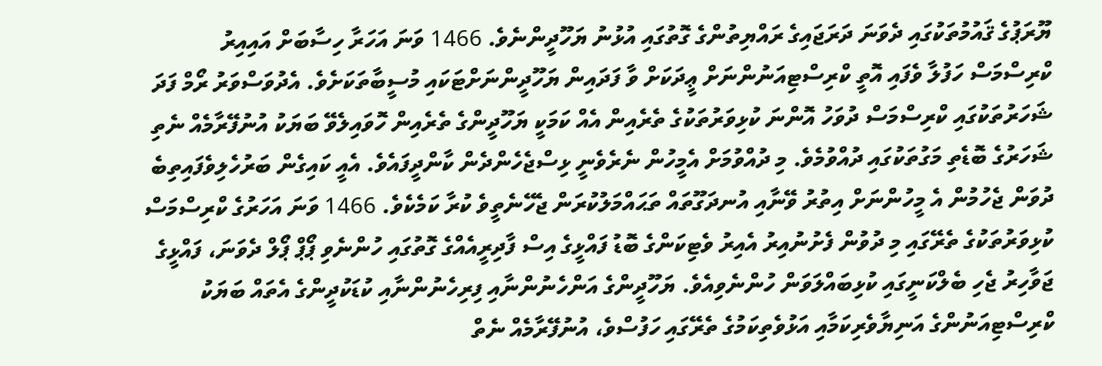ޔޫރަޕުގެ ޤައުމުތަކުގައި ދެވަނަ ދަރަޖައިގެ ރައްޔިތުންގެ ގޮތުގައި އުޅުނު ޔަހޫދީންނެވެ. 1466 ވަނަ އަހަރާ ހިސާބަށް އައިއިރު ކްރިސްމަސް ހަފުލާ ވެފައި އޮތީ ކްރިސްޓިއަނުންނަށް ޢީދަކަށް ވާ ފަދައިން ޔަހޫދީންނަށްޓަކައި މުސީބާތަކަށެވެ. އެދުވަސްވަރު ރޯމް ފަދަ ޝަހަރުތަކުގައި ކްރިސްމަސް ދުވަހު އޮންނަ ކުޅިވަރުތަކުގެ ތެރެއިން އެއް ކަމަކީ ޔަހޫދީންގެ ތެރެއިން ހޮވައިލެވޭ ބަޔަކު އުނުފޭރާމެއް ނެތި ޝަހަރުގެ ބޮޑެތި މަގުތަކުގައި ދުއްވުމެވެ. މި ދުއްވުމަށް އެމީހުން ނެރެވެނީ ޅިސްޖެހެންދެން ކާންދީފައެވެ. އެއީ ކައިގެން ބަރުހެލިވެފައިތިބެ ދުވަން ޖެހުމުން އެ މީހުންނަށް އިތުރު ވޭނާއި އުނދަގޫތައް ތަޙައްމަލުކުރަން ޖެހޭނެތީވެ ކުރާ ކަމެކެވެ. 1466 ވަނަ އަހަރުގެ ކްރިސްމަސް ކުޅިވަރުތަކުގެ ތެރޭގައި މި ދުވުން ފެށުނުއިރު އެއިރު ވެޓިކަންގެ ބޮޑު ފައްޅީގެ އިސް ފާދިރީއެއްގެ ގޮތުގައި ހުންނެވި ޕޯޕް ޕޯލް ދެވަނަ، ފައްޅީގެ ޖަވާހިރު ޖެހި ބެލްކަނީގައި ކުޅިބައްލަވަން ހުންނެވިއެވެ. ޔަހޫދީންގެ އަންހެނުންނާއި ފިރިހެނުންނާއި ކުޑަކުދީންގެ އެތައް ބަޔަކު ކްރިސްޓިއަނުންގެ އަނިޔާވެރިކަމާއި އަޅުވެތިކަމުގެ ތެރޭގައި ހަފުސްވެ، އުނުފޭރާމެއް ނެތް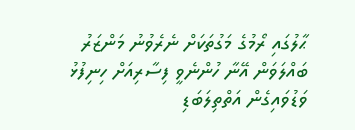ޙާލުގައި ރޯމުގެ މަގުތަކަށް ނެރެވުނު މަންޒަރު ބައްލަވަން އޭނާ ހުންނެވީ ފިސާރިއަށް ހިނިފުޅު ވަޑުވައިގެން އަތްތިލަބަޑި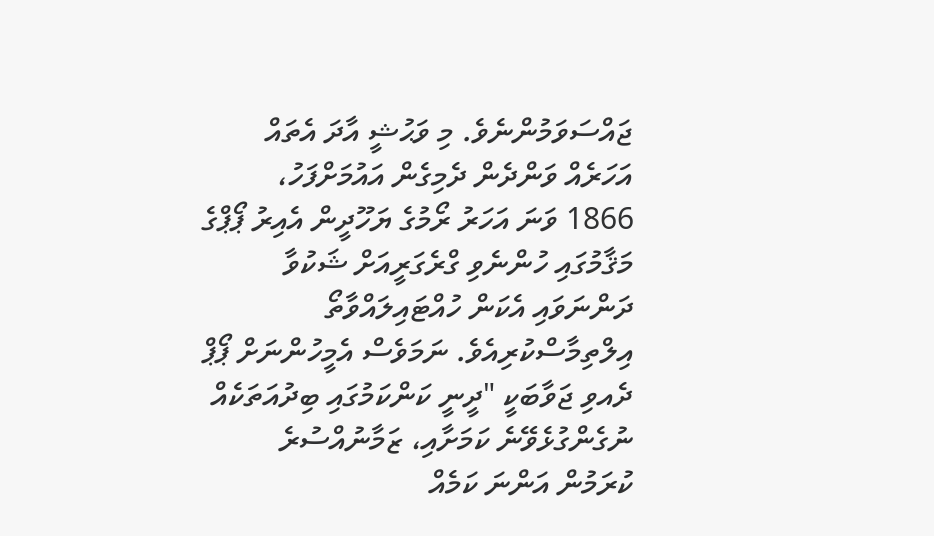ޖައްސަވަމުންނެވެ. މި ވަޙުޝީ އާދަ އެތައް އަހަރެއް ވަންދެން ދެމިގެން އައުމަށްފަހު، 1866 ވަނަ އަހަރު ރޯމުގެ ޔަހޫދީން އެއިރު ޕޯޕްގެ މަޤާމުގައި ހުންނެވި ގްރެގަރީއަށް ޝަކުވާ ދަންނަވައި އެކަން ހުއްޓައިލައްވާތޯ އިލްތިމާސްކުރިއެވެ. ނަމަވެސް އެމީހުންނަށް ޕޯޕް ދެއވި ޖަވާބަކީ "ދީނީ ކަންކަމުގައި ބިދުއަތަކެއް ނުގެންގުޅެވޭނެ ކަމަށާއި، ޒަމާނުއްސުރެ ކުރަމުން އަންނަ ކަމެއް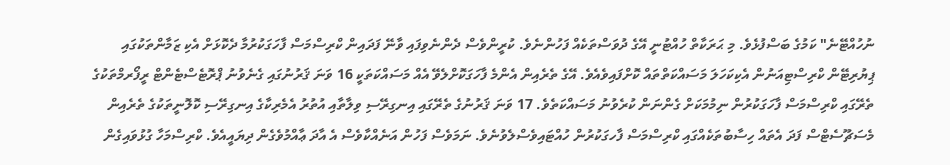ނުހުއްޓޭނެ" ކަމުގެ ބަސްފުޅެވެ. މި ޙަރަކާތް ހުއްޓުނީ އޭގެ ދުވަސްތަކެއް ފަހުންނެވެ. ކުރީންވެސް ދެންނެވިފައި ވާނޭ ފަދައިން ކްރިސްމަސް ފާހަގަކުރުމާ ދެކޮޅަށް އެކި ޒަމާންތަކުގައި ޕިޔުރިޓޭން ކްރިސްޓިއަނުން އެކިކަހަލަ މަސައްކަތްތައް ކޮށްފައިވެއެވެ. އޭގެ ތެރެއިން އެންމެ ފާހަގަކޮށްލެވޭ އެއް މަސައްކަތަކީ 16 ވަނަ ޤަރުނުގައި ގެނެވުނު ޕްރޮޓެސްޓެންޓް ރީފޯރމްތަކުގެ ތެރޭގައި ކްރިސްމަސް ފާހަގަކުރުން ނިމުމަކަށް ގެންނަން ކުރެވުނު މަސައްކަތެވެ. 17 ވަނަ ޤަރުނުގެ ތެރޭގައި އިނގިރޭސި ވިލާތާއި އުތުރު އެމެރިކާގެ އިނގިރޭސި ކޮލޮނީތަކުގެ ތެރެއިން މެސަޗޫސެޓްސް ފަދަ އެތައް ހިސާބުތަކެއްގައި ކްރިސްމަސް ފާހގަކުރުން ހުއްޓައިވެސްލެވުނެވެ. ނަމަވެސް ފަހުން އަނެއްކާވެސް އެ އާދަ ޢާއްމުވެގެން ދިޔައީއެވެ. ކްރިސްމަހާ ގުޅުވައިގެން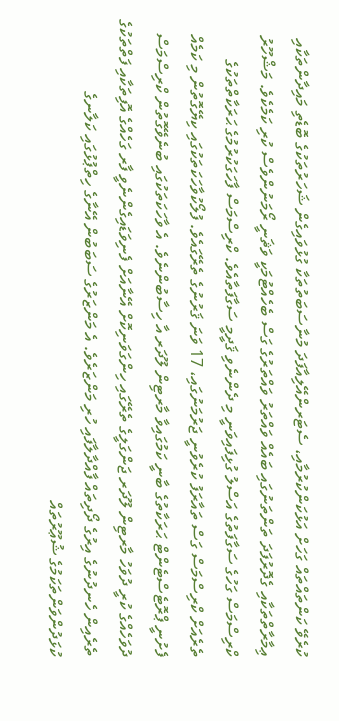ކުރެވޭ ކަންތައްތައް ގަހަށް އަޅުކަންކުރުމާއި، ސެޓަރންއޭލިއާފަދަ މުނާސަބަތުތަކާ ގުޅުވައިގެން ޝަހަރުތަކުގެ ބޮޑެތި މައިދާންތަކާއި ޢިމާރާތްތަކާއި ގެދޮރުފަދަ ތަންތަނުގައި ބައެއް ވައްތަރު ވައްތަރުގެ ގަސް ބެހެއްޓުމަކީ ވަޘަނީ ރޯމަނުންވެސް ކުރި ކަމެކެވެ. މަޝްހޫރު ކްރިސްމަސް ގަހުގެ ސަގާފަތުގެ އަސްލު ގުޅިފައިވަނީ މި ދެންނެވި ޤަދީމީ ސަގާފަތާއެވެ. ކްރިސްމަސް ފާހަގަކުރުމުގެ ޙަރަކާތްތަކުގެ ތެރެއަށް ކްރިސްމަސް ގަސް ތައާރަފު ކުރެވުނީ ޖަރުމަނުގައި، 17 ވަނަ ޤަރުނުގެ ތެރޭގައެވެ. ފުލޯކުވާހަކަތަކުގައި ކިޔޭގޮތުން މި ކަމެއް ފެށުނީ ޕްރޮޓެސްޓެންޓް ޙަރަކާތުގެ ބާނީ ކަމުގައިވާ މާރޓިން ލޫދަރ އާ ހިސާބުންނެވެ. އެ ވާހަކަތަކުގައި ބުނެވޭގޮތުން ކްރިސްމަސް ދުވަހެއްގެ ކުރީ ދުވަހު މާރޓިން ލޫދަރ ޖަންގަލީގެ ތެރޭގައި ހިންގަވަނިކޮށް އޭނާއަށް ފެނިވަޑައިގެންނެވީ ފާރ ގަހެއްގެ އޮފިތަކާއި ފަތްތަކުގެ ތެރެއިން ހެނދުނުގެ އިރުގެ ދޯދިތައް ފާއްދާލާފައި ހުރި މަންޒަރެވެ. އެ މަންޒަރުގެ ސަބަބުން އޭނާގެ ހިތްޕުޅުގައި ކަލާނގެ ކުޅަދުންވަންތަކަމުގެ ޝުޢޫރުތައް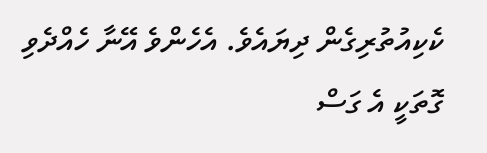ކެކިއުތުރިގެން ދިޔައެވެ. އެހެންވެ އޭނާ ހެއްދެވި ގޮތަކީ އެ ގަސް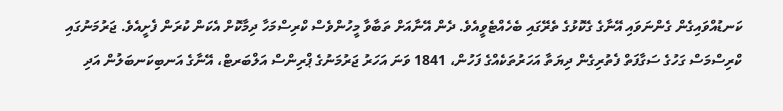ކަނޑުއްވައިގެން ގެންނަވައި އޭނާގެ ގެކޮޅުގެ ތެރޭގައި ބެހެއްޓެވީއެވެ. ދެން އޭނާއަށް ތަބާވާ މީހުންވެސް ކްރިސްމަހާ ދިމާކޮށް އެކަން ކުރަން ފެށީއެވެ. ޖަރުމަނުގައި ކްރިސްމަސް ގަހުގެ ސަގާފަތް ފެތުރިގެން ދިޔަތާ އަހަރުތަކެއްގެ ފަހުން، 1841 ވަނަ އަހަރު ޖަރުމަނުގެ ޕްރިންސް އަލްބަރޓް، އޭނާގެ އަނބިކަނބަލުން އަދި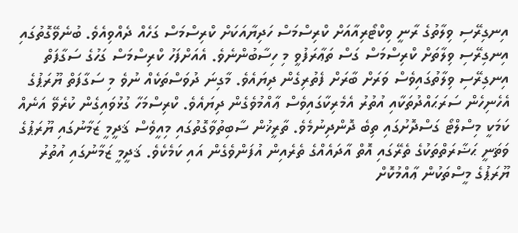އިނގިރޭސި ވިލާތުގެ ރާނީ ވިކްޓޯރިއާއަށް ކްރިސްމަސް ހަދިޔާއަކަށް ކްރިސްމަސް ގަހެއް ދެއްވިއެވެ. ބުނެވޭގޮތުގައި އިނގިރޭސި ވިލާތަށް ކްރިސްމަސް ގަސް ތަޢާރަފުވީ މި ހިސާބުންނެވެ. އެއަށްފަހު ކްރިސްމަސް ގަހުގެ ސަގާފަތް އިނގިރޭސި ވިލާތުގައިވެސް ވަރަށް ބާރަށް ފެތުރިގެން ދިޔައެވެ. މާގިނަ ދުވަސްތަކެއް ނުވެ މި ސަގާފަތް ޔޫރަޕުގެ އެހެނިހެން ސަރަޙައްދުތަކާއި އުތުރު އެމެރިކާގައިވެސް ޢާއްމުވެގެން ދިޔައެވެ. ކްރިސްމަހާ ގުޅުވައިގެން ކުރެވޭ އަނެއް ކަމަކީ މިސްލްޓޯ ގަސްދޮށުގައި ތިބެ ދޮންދިނުމެވެ. ތާރީޚުން ސާބިތުވާގޮތުގައި މިއީވެސް ޤަދީމީ ޒަމާނުގައި ޔޫރަޕުގެ ވަޡަނީ ޙަޟާރަތްތަކުގެ ތެރޭގައި އޮތް އާދައެއްގެ ތެރެއިން އުފަންވެގެން އައި ކަމެކެވެ. ޤަދީމީ ޒަމާނުގައި އުތުރު ޔޫރަޕުގެ މީސްތަކުން ޢާއްމުކޮށް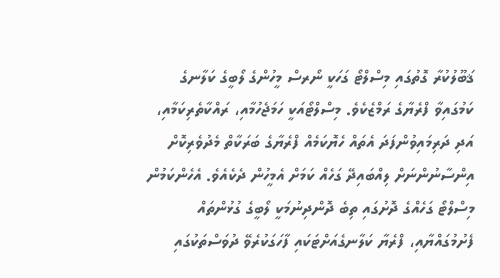ޤަބޫލުކުރާ ގޮތުގައި މިސްލްޓޯ ގަހަކީ ނޯރސް މީހުންގެ ލޯބީގެ ކަލާނގެ ކަމުގައިވާ ފްރެޔާގެ ރަމްޒެކެވެ. މިސްލްޓޯއަކީ ހަމަޖެހުމާއި، ރައްކާތެރިކަމާއި، އަދި ދަރިމައިވުންފަދަ އެތައް ހެޔޮކަމެއް ފްރެޔާގެ ބަރަކާތް މެދުވެރިކޮށް އިންސާނުންނަށް ލިއްބައިދޭ ގަހެއް ކަމަށް އެމީހުން ދެކެއެވެ. އެހެންކަމުން މިސްލްޓޯ ގަހެއްގެ ދޮށުގައި ތިބެ ދޮންދިނުމަކީ ލޯބީގެ ގުޅުންތައް ފެށުމުގައްޔާއި، ފްރެޔާ ކަލާނގެއަށްޓަކައި ފާހަގަކުރެވޭ ދުވަސްތަކުގައި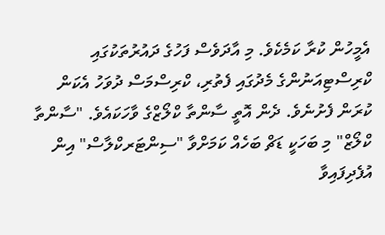އެމީހުން ކުރާ ކަމެކެވެ. މި އާދަވެސް ފަހުގެ ދައުރުތަކުގައި ކްރިސްޓިއަނުންގެ މެދުގައި ފެތުރި، ކްރިސްމަސް ދުވަހު އެކަން ކުރަން ފެށުނެވެ. ދެން އޮތީ ސާންތާ ކްލޯޒްގެ ވާހަކައެވެ. "ސާންތާ ކްލޯޒް" މި ބަހަކީ ޑަޗް ބަހެއް ކަމަށްވާ "ސިންޓަރކްލާސް" އިން އުފެދިފައިވާ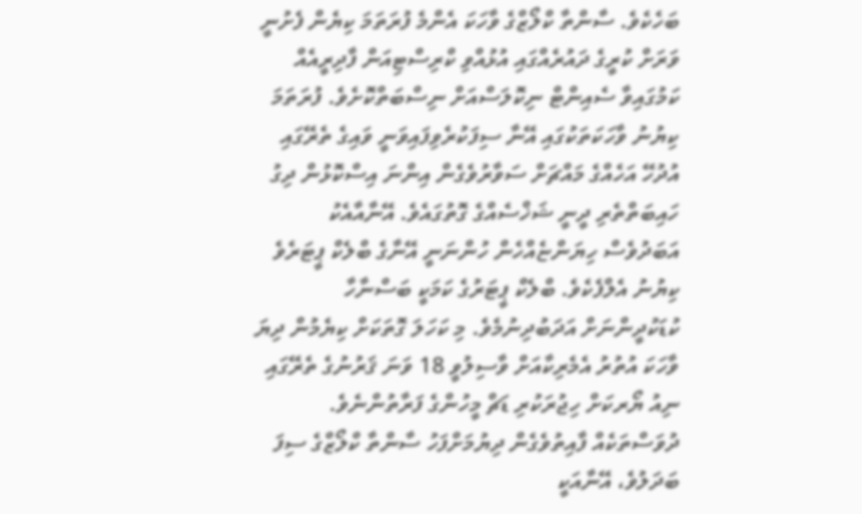ބަހެކެވެ. ސާންތާ ކްލޯޒްގެ ވާހަކަ އެންމެ ފުރަތަމަ ކިޔެން ފެށުނީ ވަރަށް ކުރީގެ ދައުރެއްގައި އުޅުއްވި ކްރިސްޓިއަން ފާދިރީއެއް ކަމުގައިވާ ސެއިންޓް ނިކޮލަސްއަށް ނިސްބަތްކޮށެވެ. ފުރަތަމަ ކިޔުނު ވާހަކަތަކުގައި އޭނާ ސިފަކުރެވިފައިވަނީ ވައިގެ ތެރޭގައި އުދުހޭ އަހެއްގެ މައްޗަށް ސަވާރުވެގެން އިންނަ އިސްކޮޅުން ދިގު ހައިބަތްތެރި ދީނީ ޝަޚްސެއްގެ ގޮތުގައެވެ. އޭނާއާއެކު އަބަދުވެސް ހިޔަންޏެއްހެން ހުންނަނީ އޭނާގެ ބްލެކް ޕީޓަރެވެ ކިޔުނު އެލްފެކެވެ. ބްލެކް ޕީޓަރުގެ ކަމަކީ ބަސްނާހާ ކުޑަކުދީންނަށް އަދަބުދިނުމެވެ. މި ކަހަލަ ގޮތަކަށް ކިޔެމުން ދިޔަ ވާހަކަ އުތުރު އެމެރިކާއަށް ވާސިލުވީ 18 ވަނަ ޤަރުނުގެ ތެރޭގައި ނިއު ޔޯރކަށް ހިޖުރަކުރި ޑަޗް މީހުންގެ ފަރާތުންނެވެ. ދުވަސްތަކެއް ފާއިތުވެގެން ދިޔުމަށްފަހު ސާންތާ ކްލޯޒްގެ ސިފަ ބަދަލުވެ، އޭނާއަކީ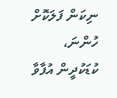ނިކަން ފަލަކޮށް ހުންނަ، ކުޑަކުދީން އުފާވާ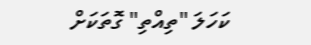ކަހަލަ "ތިއްތި" ގޮތަކަށް